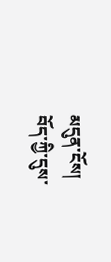མདུན་ངོས།
བོད་ཀྱི་དུས་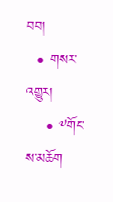བབ།
  • གསར་འགྱུར།
    • ༸གོང་ས་མཆོག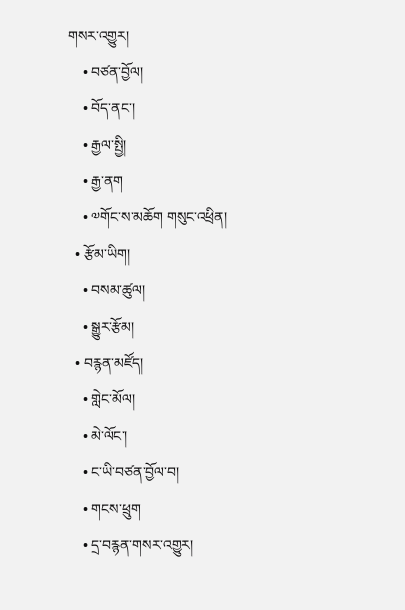གསར་འགྱུར།
    • བཙན་བྱོལ།
    • བོད་ནང་།
    • རྒྱལ་སྤྱི།
    • རྒྱ་ནག
    • ༧གོང་ས་མཆོག གསུང་འཕྲིན།
  • རྩོམ་ཡིག།
    • བསམ་ཚུལ།
    • སྒྱུར་རྩོམ།
  • བརྙན་མཛོད།
    • གླེང་མོལ།
    • མེ་ལོང་།
    • ང་ཡི་བཙན་བྱོལ་བ།
    • གངས་ཕྲུག
    • དྲ་བརྙན་གསར་འགྱུར།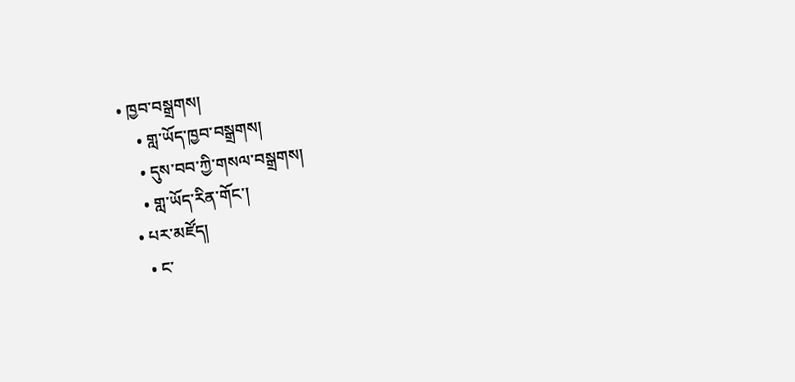• ཁྱབ་བསྒྲགས།
    • གླ་ཡོད་ཁྱབ་བསྒྲགས།
    • དུས་བབ་ཀྱི་གསལ་བསྒྲགས།
    • གླ་ཡོད་རིན་གོང་།
  • པར་མཛོད།
    • ང་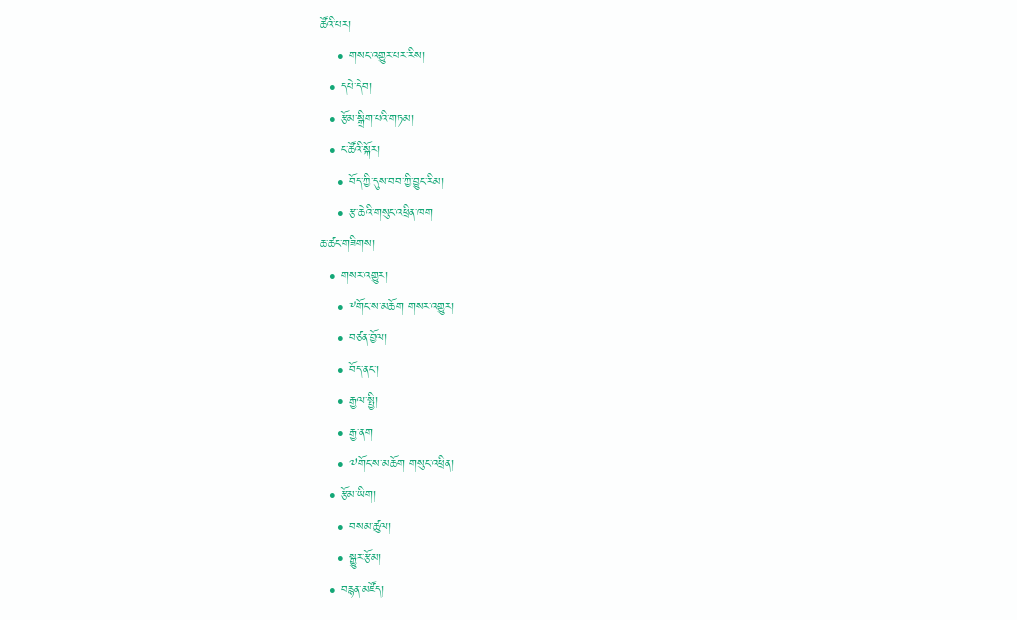ཚོའི་པར།
    • གསང་འགྱུར་པར་རིས།
  • དཔེ་དེབ།
  • རྩོམ་སྒྲིག་པའི་གཏམ།
  • ང་ཚོའི་སྐོར།
    • བོད་ཀྱི་དུས་བབ་ཀྱི་བྱུང་རིམ།
    • རྩ་ཆེའི་གསུང་འཕྲིན་ཁག
ཆ་ཚང་གཟིགས།
  • གསར་འགྱུར།
    • ༸གོང་ས་མཆོག གསར་འགྱུར།
    • བཙན་བྱོལ།
    • བོད་ནང་།
    • རྒྱལ་སྤྱི།
    • རྒྱ་ནག
    • ༧གོང་ས་མཆོག གསུང་འཕྲིན།
  • རྩོམ་ཡིག།
    • བསམ་ཚུལ།
    • སྒྱུར་རྩོམ།
  • བརྙན་མཛོད།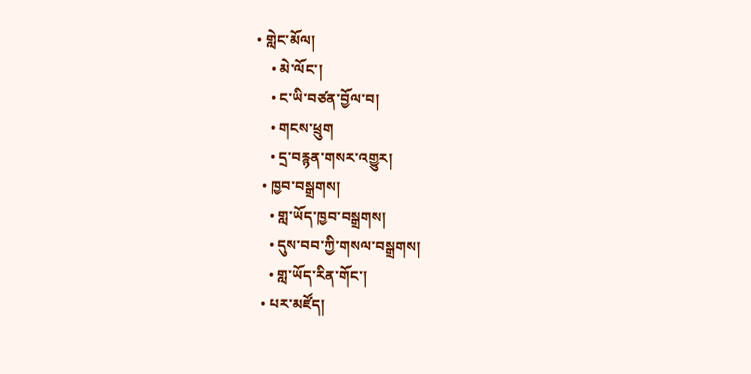• གླེང་མོལ།
    • མེ་ལོང་།
    • ང་ཡི་བཙན་བྱོལ་བ།
    • གངས་ཕྲུག
    • དྲ་བརྙན་གསར་འགྱུར།
  • ཁྱབ་བསྒྲགས།
    • གླ་ཡོད་ཁྱབ་བསྒྲགས།
    • དུས་བབ་ཀྱི་གསལ་བསྒྲགས།
    • གླ་ཡོད་རིན་གོང་།
  • པར་མཛོད།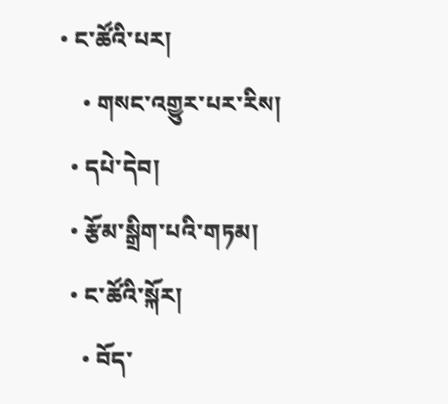• ང་ཚོའི་པར།
    • གསང་འགྱུར་པར་རིས།
  • དཔེ་དེབ།
  • རྩོམ་སྒྲིག་པའི་གཏམ།
  • ང་ཚོའི་སྐོར།
    • བོད་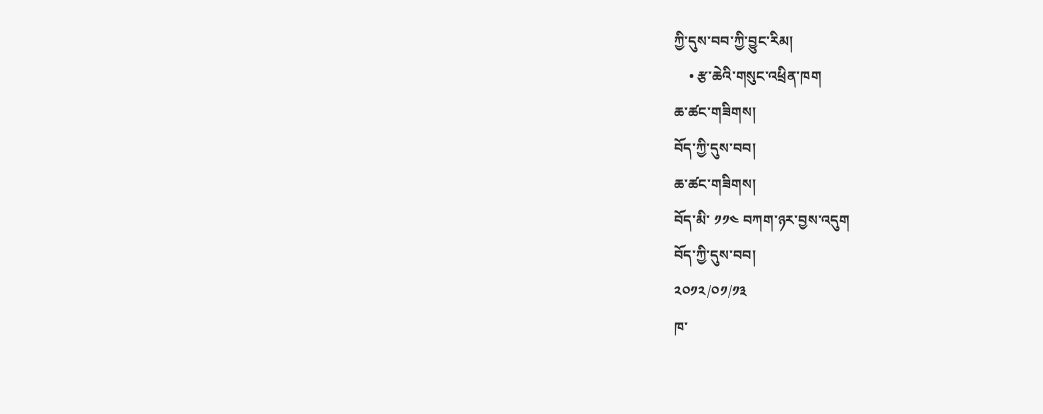ཀྱི་དུས་བབ་ཀྱི་བྱུང་རིམ།
    • རྩ་ཆེའི་གསུང་འཕྲིན་ཁག
ཆ་ཚང་གཟིགས།
བོད་ཀྱི་དུས་བབ།
ཆ་ཚང་གཟིགས།
བོད་མི་ ༡༡༤ བཀག་ཉར་བྱས་འདུག
བོད་ཀྱི་དུས་བབ།
༢༠༡༢/༠༡/༡༣
ཁ་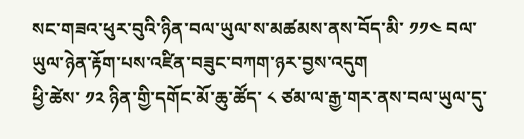སང་གཟའ་ཕུར་བུའི་ཉིན་བལ་ཡུལ་ས་མཚམས་ནས་བོད་མི་ ༡༡༤ བལ་ཡུལ་ཉེན་རྟོག་པས་འཛིན་བཟུང་བཀག་ཉར་བྱས་འདུག
ཕྱི་ཚེས་ ༡༢ ཉིན་གྱི་དགོང་མོ་ཆུ་ཚོད་ ༨ ཙམ་ལ་རྒྱ་གར་ནས་བལ་ཡུལ་དུ་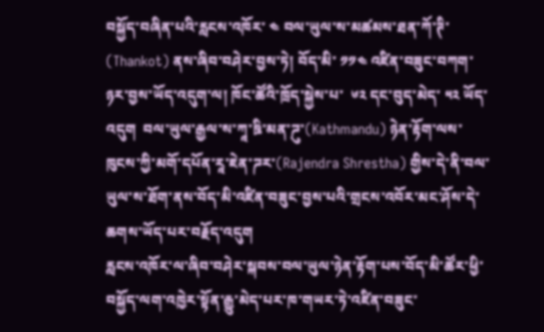བསྐྱོད་བཞིན་པའི་རླངས་འཁོར་ ༤ བལ་ཡུལ་ས་མཚམས་ཐན་ཀོ་ཊི་ (Thankot) ནས་ཞིབ་བཤེར་བྱས་ཏེ། བོད་མི་ ༡༡༤ འཛིན་བཟུང་བཀག་ཉར་བྱས་ཡོད་འདུག་ལ། ཁོང་ཚོའི་ཁྲོད་སྐྱེས་པ་  ༦༢ དང་བུད་མེད་ ༥༢ ཡོད་འདུག  བལ་ཡུལ་རྒྱལ་ས་ཀཱ་ཋི་མན་ཌུ་(Kathmandu) ཉེན་རྟོག་ལས་ཁུངས་ཀྱི་མགོ་དཔོན་རཱ་ཇེན་ཌར་(Rajendra Shrestha) གྱིས་དེ་ནི་བལ་ཡུལ་ས་ཐོག་ནས་བོད་མི་འཛིན་བཟུང་བྱས་པའི་གྲངས་འབོར་མང་ཤོས་དེ་ཆགས་ཡོད་པར་བརྗོད་འདུག
རླངས་འཁོར་ལ་ཞིབ་བཤེར་སྐབས་བལ་ཡུལ་ཉེན་རྟོག་པས་བོད་མི་ཚོར་ཕྱི་བསྐྱོད་ལག་འཁྱེར་སྟོན་རྒྱུ་མེད་པར་ཁ་གཡར་ཏེ་འཛིན་བཟུང་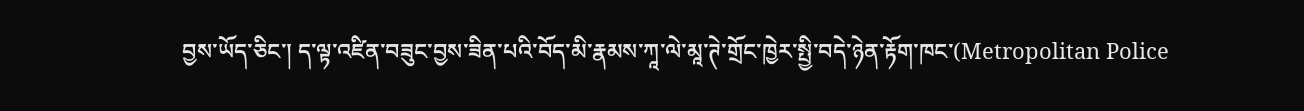བྱས་ཡོད་ཅིང་། ད་ལྟ་འཛིན་བཟུང་བྱས་ཟིན་པའི་བོད་མི་རྣམས་ཀཱ་ལེ་མཱ་ཊེ་གྲོང་ཁྱེར་སྤྱི་བདེ་ཉེན་རྟོག་ཁང་(Metropolitan Police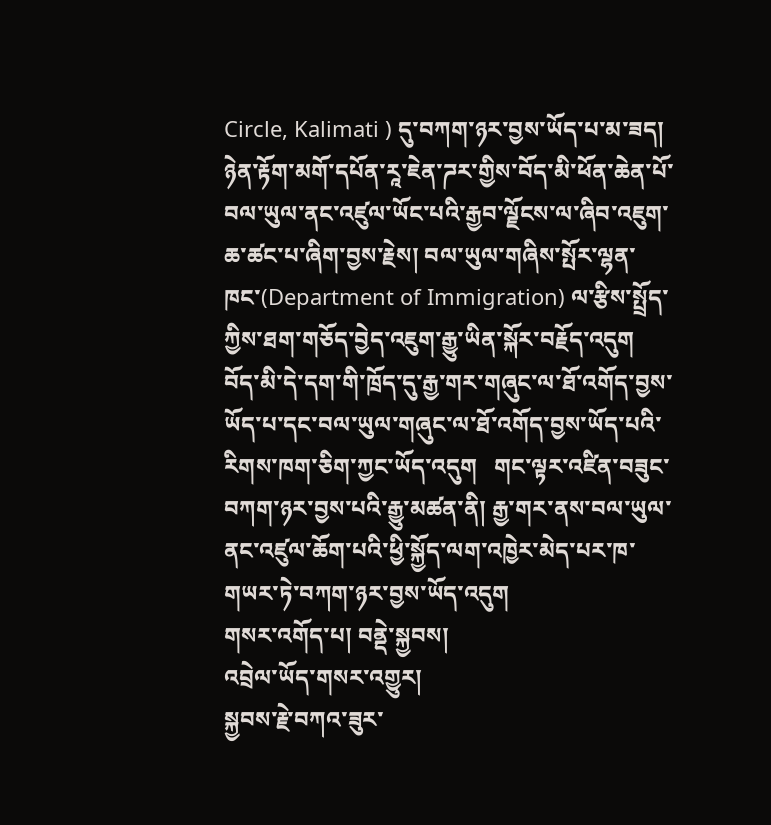Circle, Kalimati ) དུ་བཀག་ཉར་བྱས་ཡོད་པ་མ་ཟད། ཉེན་རྟོག་མགོ་དཔོན་རཱ་ཇེན་ཌར་གྱིས་བོད་མི་ཕོན་ཆེན་པོ་བལ་ཡུལ་ནང་འཛུལ་ཡོང་པའི་རྒྱབ་ལྗོངས་ལ་ཞིབ་འཇུག་ཆ་ཚང་པ་ཞིག་བྱས་རྗེས། བལ་ཡུལ་གཞིས་སྤོར་ལྷན་ཁང་(Department of Immigration) ལ་རྩིས་སྤྲོད་ཀྱིས་ཐག་གཅོད་བྱེད་འཇུག་རྒྱུ་ཡིན་སྐོར་བརྗོད་འདུག
བོད་མི་དེ་དག་གི་ཁྲོད་དུ་རྒྱ་གར་གཞུང་ལ་ཐོ་འགོད་བྱས་ཡོད་པ་དང་བལ་ཡུལ་གཞུང་ལ་ཐོ་འགོད་བྱས་ཡོད་པའི་རིགས་ཁག་ཅིག་ཀྱང་ཡོད་འདུག   གང་ལྟར་འཛིན་བཟུང་བཀག་ཉར་བྱས་པའི་རྒྱུ་མཚན་ནི། རྒྱ་གར་ནས་བལ་ཡུལ་ནང་འཛུལ་ཆོག་པའི་ཕྱི་སྐྱོད་ལག་འཁྱེར་མེད་པར་ཁ་གཡར་ཏེ་བཀག་ཉར་བྱས་ཡོད་འདུག
གསར་འགོད་པ། བནྡེ་སྐྱབས།
འབྲེལ་ཡོད་གསར་འགྱུར།
སྐྱབས་རྗེ་བཀའ་ཟུར་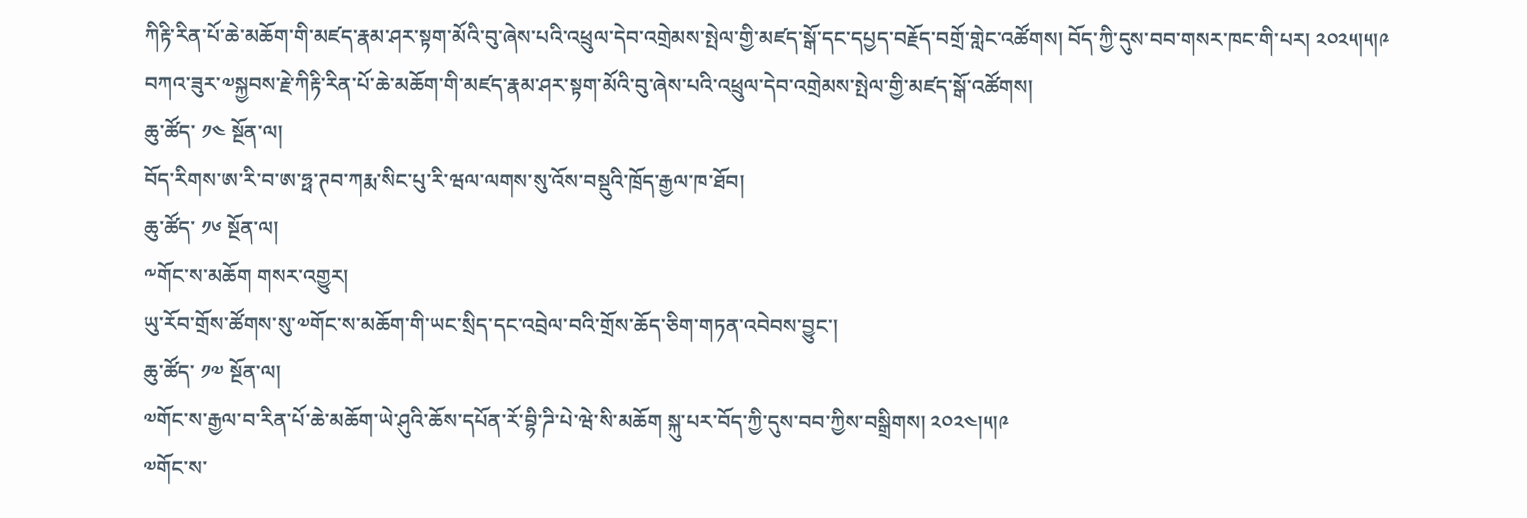ཀིརྟི་རིན་པོ་ཆེ་མཆོག་གི་མཛད་རྣམ་ཤར་སྟག་མོའི་བུ་ཞེས་པའི་འཕྲུལ་དེབ་འགྲེམས་སྤེལ་གྱི་མཛད་སྒོ་དང་དཔྱད་བརྗོད་བགྲོ་གླེང་འཚོགས། བོད་ཀྱི་དུས་བབ་གསར་ཁང་གི་པར། ༢༠༢༥།༥།༩
བཀའ་ཟུར་༧སྐྱབས་རྗེ་ཀིརྟི་རིན་པོ་ཆེ་མཆོག་གི་མཛད་རྣམ་ཤར་སྟག་མོའི་བུ་ཞེས་པའི་འཕྲུལ་དེབ་འགྲེམས་སྤེལ་གྱི་མཛད་སྒོ་འཚོགས།
ཆུ་ཚོད་ ༡༤ སྔོན་ལ།
བོད་རིགས་ཨ་རི་བ་ཨ་ཧྥ་ཊབ་ཀརྨ་སིང་པུ་རི་ཝལ་ལགས་སུ་འོས་བསྡུའི་ཁྲོད་རྒྱལ་ཁ་ཐོབ།
ཆུ་ཚོད་ ༡༦ སྔོན་ལ།
༸གོང་ས་མཆོག གསར་འགྱུར།
ཡུ་རོབ་གྲོས་ཚོགས་སུ་༧གོང་ས་མཆོག་གི་ཡང་སྲིད་དང་འབྲེལ་བའི་གྲོས་ཆོད་ཅིག་གཏན་འབེབས་བྱུང་།
ཆུ་ཚོད་ ༡༧ སྔོན་ལ།
༧གོང་ས་རྒྱལ་བ་རིན་པོ་ཆེ་མཆོག་ཡེ་ཤུའི་ཆོས་དཔོན་རོ་བྷི་ཌི་པེ་ཝེ་སི་མཆོག སྐུ་པར་བོད་ཀྱི་དུས་བབ་ཀྱིས་བསྒྲིགས། ༢༠༢༤།༥།༩
༧གོང་ས་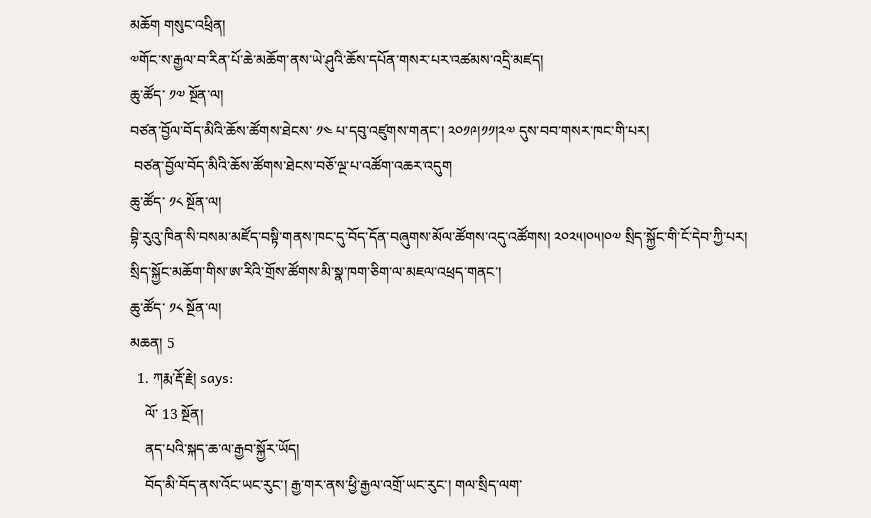མཆོག གསུང་འཕྲིན།
༧གོང་ས་རྒྱལ་བ་རིན་པོ་ཆེ་མཆོག་ནས་ཡེ་ཤུའི་ཆོས་དཔོན་གསར་པར་འཚམས་འདྲི་མཛད།
ཆུ་ཚོད་ ༡༧ སྔོན་ལ།
བཙན་བྱོལ་བོད་མིའི་ཆོས་ཚོགས་ཐེངས་ ༡༤ པ་དབུ་འཛུགས་གནང་། ༢༠༡༩།༡༡།༢༧ དུས་བབ་གསར་ཁང་གི་པར།
 བཙན་བྱོལ་བོད་མིའི་ཆོས་ཚོགས་ཐེངས་བཅོ་ལྔ་པ་འཚོག་འཆར་འདུག
ཆུ་ཚོད་ ༡༨ སྔོན་ལ།
བྷི་རུའུ་ཁིན་སི་བསམ་མཛོད་བསྟི་གནས་ཁང་དུ་བོད་དོན་བཞུགས་མོལ་ཚོགས་འདུ་འཚོགས། ༢༠༢༥།༠༥།༠༧ སྲིད་སྐྱོང་གི་ངོ་དེབ་ཀྱི་པར།
སྲིད་སྐྱོང་མཆོག་གིས་ཨ་རིའི་གྲོས་ཚོགས་མི་སྣ་ཁག་ཅིག་ལ་མཇལ་འཕྲད་གནང་།
ཆུ་ཚོད་ ༡༨ སྔོན་ལ།
མཆན། 5
  1. ཀརྨ་རྡོ་རྗེ། says:
    ལོ་ 13 སྔོན།
    ནད་པའི་སྐད་ཆ་ལ་རྒྱབ་སྐྱོར་ཡོད།
    བོད་མི་བོད་ནས་འོང་ཡང་རུང་། རྒྱ་གར་ནས་ཕྱི་རྒྱལ་འགྲོ་ཡང་རུང་། གལ་སྲིད་ལག་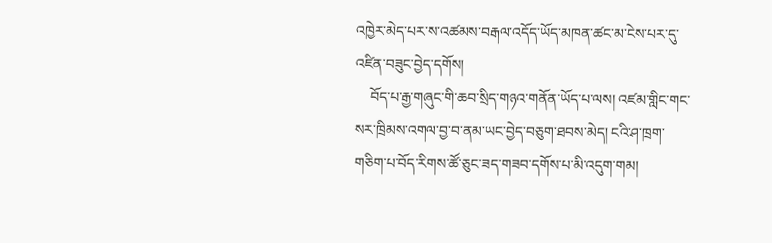འཁྱེར་མེད་པར་ས་འཚམས་བརྒལ་འདོད་ཡོད་མཁན་ཚང་མ་ངེས་པར་དུ་འཛིན་བཟུང་བྱེད་དགོས།
    བོད་པ་རྒྱ་གཞུང་གི་ཆབ་སྲིད་གཉའ་གནོན་ཡོད་པ་ལས། འཛམ་གླིང་གང་སར་ཁྲིམས་འགལ་བྱ་བ་ནམ་ཡང་བྱེད་བཅུག་ཐབས་མེད། ངའི་ཤ་ཁྲག་གཅིག་པ་བོད་རིགས་ཚོ་ཅུང་ཟད་གཟབ་དགོས་པ་མི་འདུག་གམ།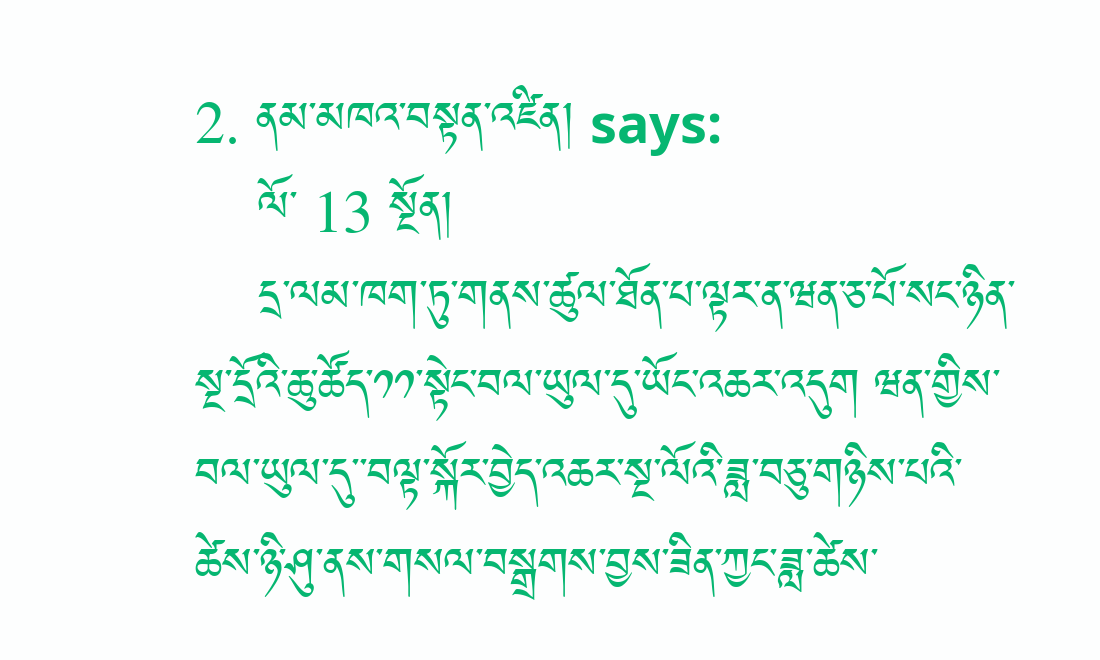2. ནམ་མཁའ་བསྟན་འཛིན། says:
    ལོ་ 13 སྔོན།
    དྲ་ལམ་ཁག་ཏུ་གནས་ཚུལ་ཐོན་པ་ལྟར་ན་ཝན་ཅ་པོ་སང་ཉིན་སྔ་དྲོའི་ཆུ་ཚོད་༡༡་སྟེང་བལ་ཡུལ་དུ་ཡོང་འཆར་འདུག ཝན་གྱིས་བལ་ཡུལ་དུ་་བལྟ་སྐོར་བྱེད་འཆར་སྔ་ལོའི་ཟླ་བཅུ་གཉིས་པའི་ཚེས་ཉི་ཤུ་ནས་གསལ་བསྒྲགས་བྱས་ཟིན་ཀྱང་ཟླ་ཚེས་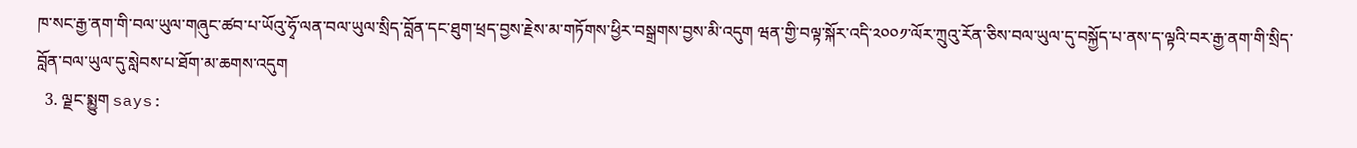ཁ་སང་རྒྱ་ནག་གི་བལ་ཡུལ་གཞུང་ཚབ་པ་ཡོའུ་ཧྭོ་ལན་བལ་ཡུལ་སྲིད་བློན་དང་ཐུག་ཕྲད་བྱས་རྗེས་མ་གཏོགས་ཕྱིར་བསྒྲགས་བྱས་མི་འདུག ཝན་གྱི་བལྟ་སྐོར་འདི་༢༠༠༡་ལོར་ཀྲུའུ་རོན་ཅིས་བལ་ཡུལ་དུ་བསྐྱོད་པ་ནས་ད་ལྟའི་བར་རྒྱ་ནག་གི་སྲིད་བློན་བལ་ཡུལ་དུ་སླེབས་པ་ཐོག་མ་ཆགས་འདུག
  3. ལྗང་སྨྱུག says: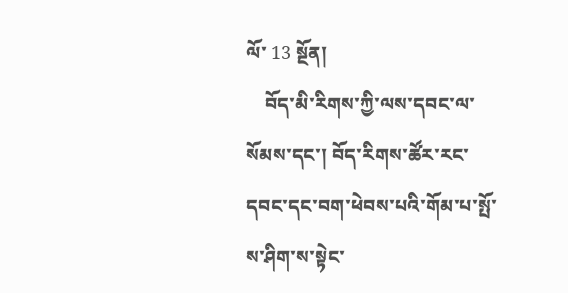ལོ་ 13 སྔོན།
    བོད་མི་རིགས་ཀྱི་ལས་དབང་ལ་སོམས་དང་། བོད་རིགས་ཚོར་རང་དབང་དང་བག་ཕེབས་པའི་གོམ་པ་སྤོ་ས་ཤིག་ས་སྟེང་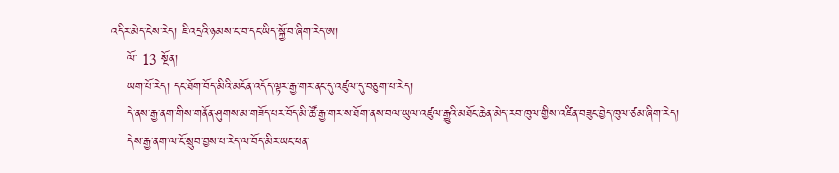འདིར་མེད་ངེས་རེད། ཇི་འདྲའི་ཉམས་ང་བ་དང་ཡིད་སྐྱོ་བ་ཞིག་རེད་ཨ།
    ལོ་ 13 སྔོན།
    ཡག་པོ་རེད། དང་ཐོག་བོད་མིའི་མངོན་འདོད་ལྟར་རྒྱ་གར་ནང་དུ་འཛུལ་དུ་བཅུག་པ་རེད།
    དེ་ནས་རྒྱ་ནག་གིས་གནོན་ཤུགས་མ་གཟོད་པར་བོད་མི་ཚོ་རྒྱ་གར་ས་ཐོག་ནས་བལ་ཡུལ་འཛུལ་རྒྱུའི་མཐོང་ཆེན་མེད་རབ་ཁུལ་གྱིས་འཛིན་བཟུང་བྱེད་ཁུལ་ཙམ་ཞིག་རེད།
    དེས་རྒྱ་ནག་ལ་ངོ་སྲུབ་བྱས་པ་རེད་ལ་བོད་མིར་ཡང་ཕན་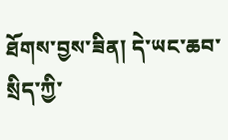ཐོགས་བྱས་ཟིན། དེ་ཡང་ཆབ་སྲིད་ཀྱི་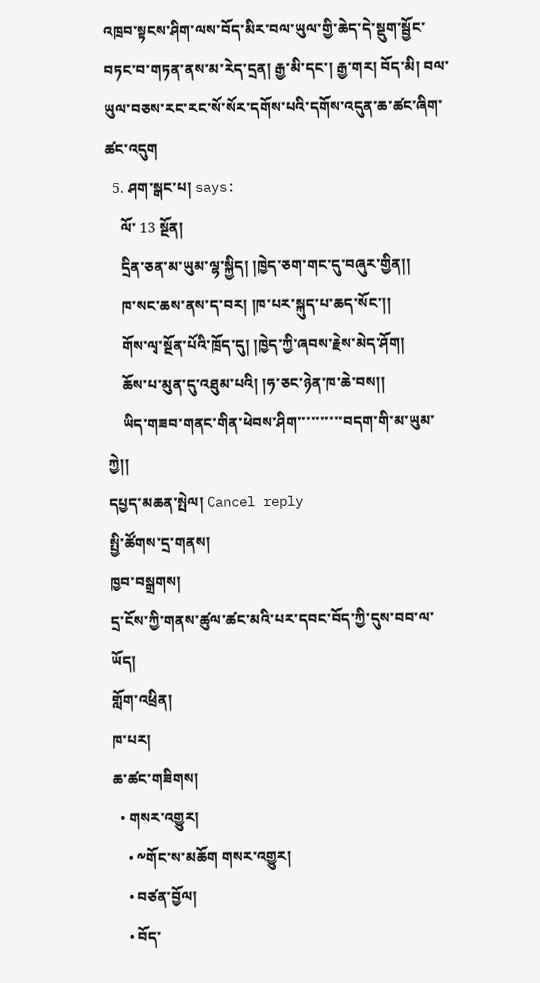འཁྲབ་སྟངས་ཤིག་ལས་བོད་མིར་བལ་ཡུལ་གྱི་ཆེད་དེ་སྡུག་སྦྱོང་བཏང་བ་གཏན་ནས་མ་རེད་དྲན། རྒྱ་མི་དང་། རྒྱ་གར། བོད་མི། བལ་ཡུལ་བཅས་རང་རང་སོ་སོར་དགོས་པའི་དགོས་འདུན་ཆ་ཚང་ཞིག་ཚང་འདུག
  5. ཤག་སྒང་པ། says:
    ལོ་ 13 སྔོན།
    དྲིན་ཅན་མ་ཡུམ་ལྷ་སྐྱིད། །ཁྱེད་ཅག་གང་དུ་བཞུར་གྱིན།།
    ཁ་སང་ཆས་ནས་ད་བར། །ཁ་པར་སྐུད་པ་ཆད་སོང་།།
    གོས་ལྭ་སྔོན་པོའི་ཁྲོད་དུ། །ཁྱེད་ཀྱི་ཞབས་རྗེས་མེད་ཤོག།
    ཆོས་པ་མུན་དུ་འཐུམ་པའི། །ཧ་ཅང་ཉེན་ཁ་ཆེ་བས།།
    ཡིད་གཟབ་གནང་གིན་ཕེབས་ཤིག་་་་་་་་་་བདག་གི་མ་ཡུམ་ཀྱེ།།
དཔྱད་མཆན་སྤེལ། Cancel reply
སྤྱི་ཚོགས་དྲ་གནས།
ཁྱབ་བསྒྲགས།
དྲ་ངོས་ཀྱི་གནས་ཚུལ་ཚང་མའི་པར་དབང་བོད་ཀྱི་དུས་བབ་ལ་ཡོད།
གློག་འཕྲིན།
ཁ་པར།
ཆ་ཚང་གཟིགས།
  • གསར་འགྱུར།
    • ༸གོང་ས་མཆོག གསར་འགྱུར།
    • བཙན་བྱོལ།
    • བོད་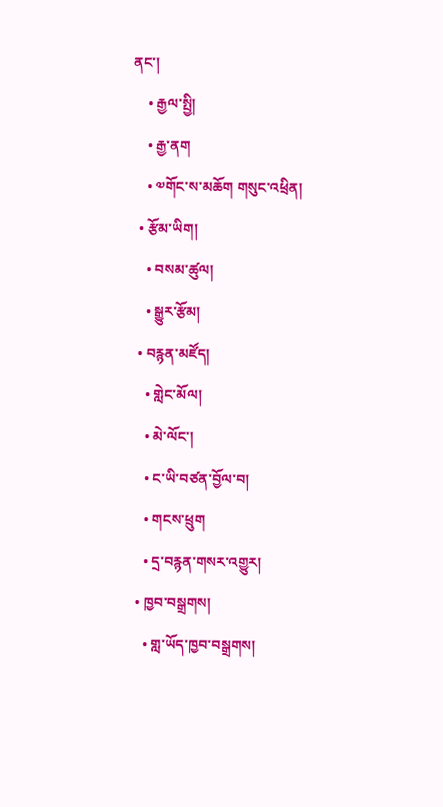ནང་།
    • རྒྱལ་སྤྱི།
    • རྒྱ་ནག
    • ༧གོང་ས་མཆོག གསུང་འཕྲིན།
  • རྩོམ་ཡིག།
    • བསམ་ཚུལ།
    • སྒྱུར་རྩོམ།
  • བརྙན་མཛོད།
    • གླེང་མོལ།
    • མེ་ལོང་།
    • ང་ཡི་བཙན་བྱོལ་བ།
    • གངས་ཕྲུག
    • དྲ་བརྙན་གསར་འགྱུར།
  • ཁྱབ་བསྒྲགས།
    • གླ་ཡོད་ཁྱབ་བསྒྲགས།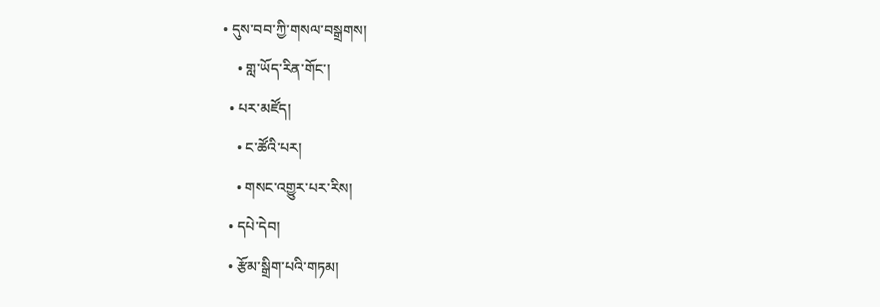• དུས་བབ་ཀྱི་གསལ་བསྒྲགས།
    • གླ་ཡོད་རིན་གོང་།
  • པར་མཛོད།
    • ང་ཚོའི་པར།
    • གསང་འགྱུར་པར་རིས།
  • དཔེ་དེབ།
  • རྩོམ་སྒྲིག་པའི་གཏམ།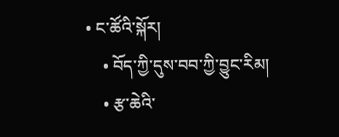• ང་ཚོའི་སྐོར།
    • བོད་ཀྱི་དུས་བབ་ཀྱི་བྱུང་རིམ།
    • རྩ་ཆེའི་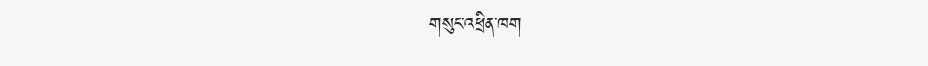གསུང་འཕྲིན་ཁག